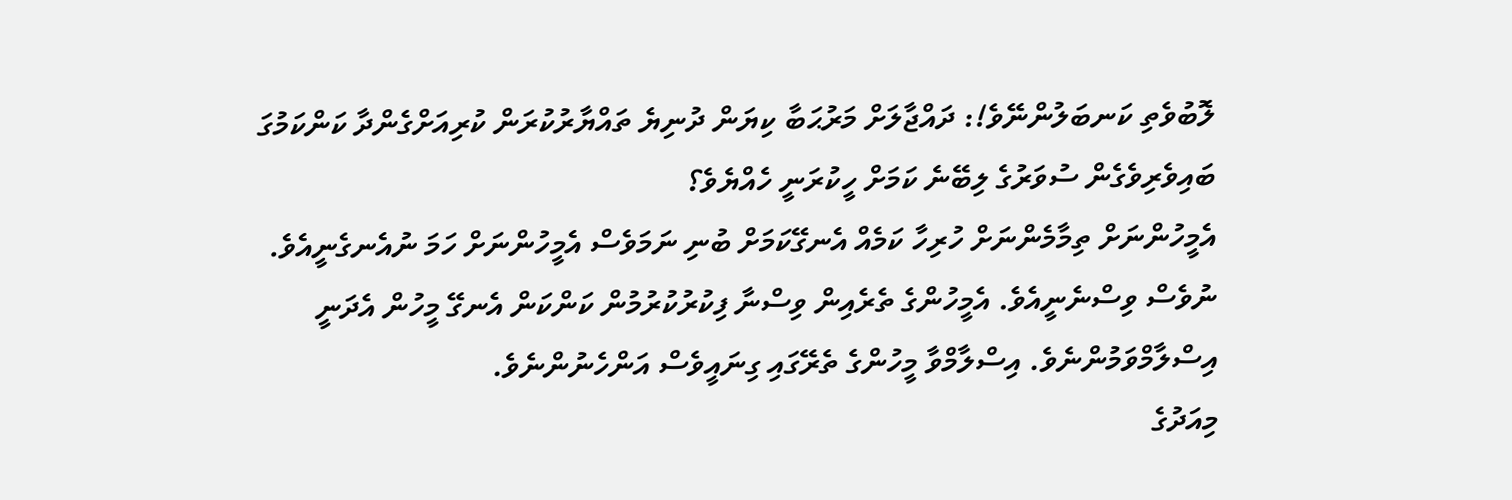ލޮބުވެތި ކަނބަލުންނޭވެ!: ދައްޖާލަށް މަރުޙަބާ ކިޔަން ދުނިޔެ ތައްޔާރުކުރަން ކުރިއަށްގެންދާ ކަންކަމުގަ ބައިވެރިވެގެން ސުވަރުގެ ލިބޭނެ ކަމަށް ހީކުރަނީ ހެއްޔެވެ؟
އެމީހުންނަށް ތިމާމެންނަށް ހުރިހާ ކަމެއް އެނގޭކަމަށް ބުނި ނަމަވެސް އެމީހުންނަށް ހަމަ ނުއެނގެނީއެވެ. ނުވެސް ވިސްނެނީއެވެ. އެމީހުންގެ ތެރެއިން ވިސްނާ ފިކުރުކުރުމުން ކަންކަން އެނގޭ މީހުން އެދަނީ އިސްލާމްވަމުންނެވެ. އިސްލާމްވާ މީހުންގެ ތެރޭގައި ގިނައީވެސް އަންހެނުންނެވެ.
މިއަދުގެ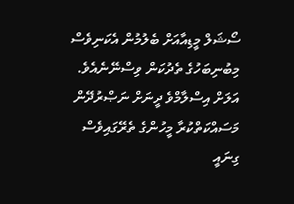ސޯޝަލް މީޑިއާއަށް ބެލުމުން އެކަނިވެސް މިބުނިބަހުގެ ތެދުކަން ވިސްނޭނެއެވެ. އަލަށް އިސްލާމްވެ ދީނަށް ނަޞްރުދޭން މަސައްކަތްކުރާ މީހުންގެ ތެރޭގައިވެސް ގިނައީ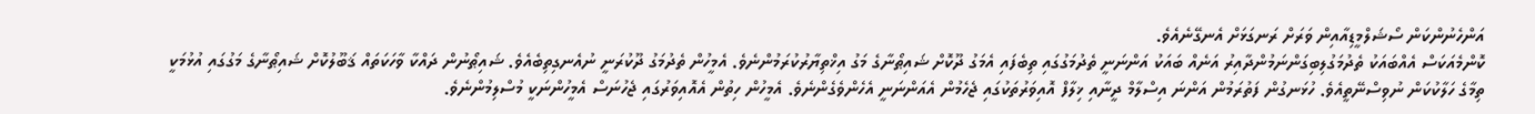އަންހެނުންކަން ސޯޝަލްމީޑިއާއިން ވަރަށް ރަނގަޅަށް އެނގޭނެއެވެ.
ކޮންމެއަކަސް އެއްބައަކު ތެދުމަގުލިބިގަންނަމުންދާއިރު އަނެއް ބައަކު އަންނަނީ ތެދުމަގުގައި ތިބެފައި އެމަގު ދޫކޮށް ޝައިޠޯނާގެ މަގު އިޚްތިޔާރުކުރަމުންނެވެ. އެމީހުން ތެދުމަގު ދޫކުރަނީ ނުއެނގިތިބެއެވެ. ޝައިޠޯނުން ދައްކާ ވާހަކަތައް ޤަބޫލުކޮށް ޝައިޠޯނާގެ މަގުގައި އުޅުމަކީ ތިމާގެ ހަލާކުކަން ނުވިސްނޭތީއެވެ. ހުޅަނގުން ފަތުރަމުން އަންނަ އިސްލާމް ދީނާއި ޚިލާފް އޮއިވަރުތަކުގައި ޖެހެމުން އެއަންނަނީ އެހެންވެގެންނެވެ. އެމީހުން ހިތުން އެއޮއިވަރުގައި ޖެހުނަސް އެމީހުންނަކީ މުސްލިމުންނެވެ.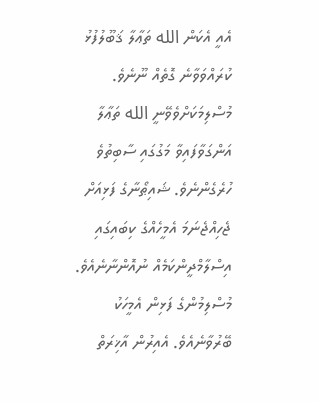އެއީ އެކަން الله ތަޢާލާ ޤަބޫލުފުޅު ކުރައްވަވާނެ ގޮތެއް ނޫނެވެ. މުސްލިމަކަށްވެވޭނީ الله ތަޢާލާ އަންގަވާފައިވާ މަގުގައި ސާބިތުވެ ހުރެގެންނެވެ. ޝައިޠޯނާގެ ފަޅިއަށް ޖެހިއްޖެނަމަ އެމީހެއްގެ ކިބައިގައި އިސްލާމްދީންކަމެއް ނުއޮންނާނެއެވެ. މުސްލިމުންގެ ފަޅިން އެމީހަކު ބޭރުވާނެއެވެ. އެއިރުން އާޚިރަތް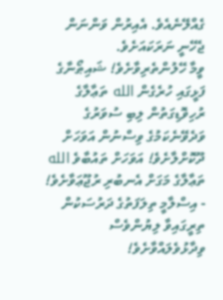ގެއްލޭނެއެވެ. އެއިރުން ވަންނަން ޖެހޭނީ ނަރަކައަށެވެ.
ވީމާ ހޭލުންތެރިވާށެވެ! ޝައިޠޯނާގެ ފަޅީގައި ހުރެގެން الله ތަޢާލާގެ ރުހިވޮޑިގަތުން ލިބި ސުވަރުގެ ވަދެވޭނެކަމުގެ ވިސްނުން އަވަހަށް ދޫކޮށްލާށެވެ! އަވަހަށް ތައުބާވެ الله ތަޢާލާގެ މަގަށް އެނބުރި ރުޖޫޢަވާށެވެ!
- އިސްލާމީ ތިލަފަތުގެ ދަރުސަކުން
ތިރީގައިވާ ލިޔުންވެސް ވިދާޅުވެލައްވާށެވެ!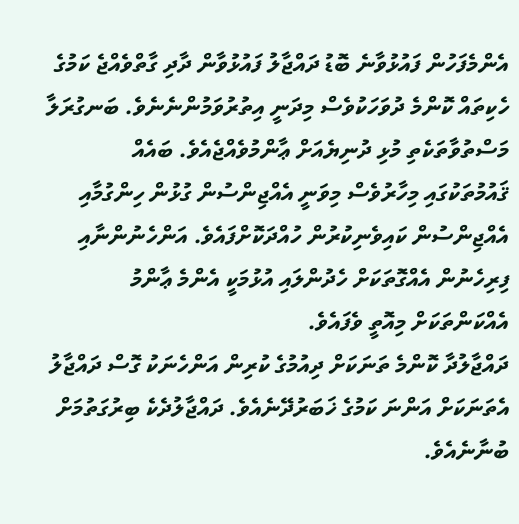އެންމެފަހުން ފައުޅުވާނެ ބޮޑު ދައްޖާލު ފައުޅުވާން ދާދި ގާތްވެއްޖެ ކަމުގެ ހެކިތައް ކޮންމެ ދުވަހަކުވެސް މިދަނީ އިތުރުވަމުންނެނެވެ. ބަނގުރަލާ މަސްތުވާތަކެތި މުޅި ދުނިޔެއަށް ޢާންމުވެއްޖެއެވެ. ބައެއް ޤައުމުތަކުގައި މިހާރުވެސް މިވަނީ އެއްޖިންސުން ގުޅުން ހިންގުމާއި އެއްޖިންސުން ކައިވެނިކުރުން ހުއްދަކޮށްފައެވެ. އަންހެނުންނާއި ފިރިހެނުން އެއްގޮތަކަށް ހެދުންލައި އުޅުމަކީ އެންމެ ޢާންމު އެއްކަންތަކަށް މިއޮތީ ވެފައެވެ.
ދައްޖާލުދާ ކޮންމެ ތަނަކަށް ދިއުމުގެ ކުރިން އަންހެނަކު ގޮސް ދައްޖާލު އެތަނަކަށް އަންނަ ކަމުގެ ޚަބަރުދޭނެއެވެ. ދައްޖާލުދެކެ ބިރުގަތުމަށް ބުނާނެއެވެ.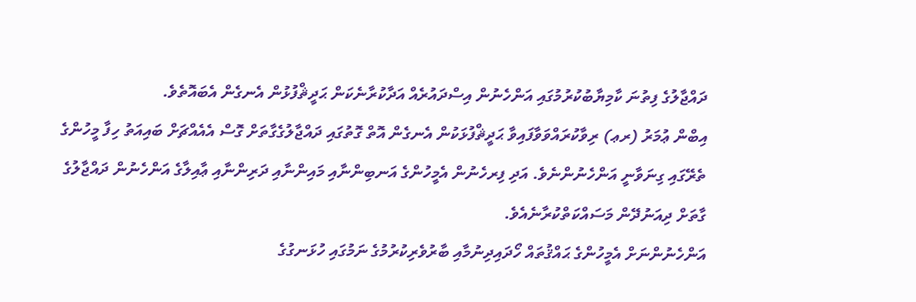ދައްޖާލުގެ ފިތުނަ ކާމިޔާބުކުރުމުގައި އަންހެނުން އިސްދައުރެއް އަދާކުރާނެކަން ޙަދީޘްފުޅުން އެނގެން އެބައޮތެވެ.
އިބްން ޢުމަރު (ރޢ) ރިވާކުރައްވަވާފައިވާ ޙަދީޘްފުޅަކުން އެނގެން އޮތް ގޮތުގައި ދައްޖާލުގެގާތަށް ގޮސް އެއެއްޗަށް ބައިއަތު ހިފާ މީހުންގެ ތެރޭގައި ގިނަވާނީ އަންހެނުންނެވެ. އަދި ފިރހެނުން އެމީހުންގެ އަނބިންނާއި މައިންނާއި ދަރިންނާއި ޢާއިލާގެ އަންހެނުން ދައްޖާލުގެ ގާތަށް ދިއަނުދޭން މަސައްކަތްކުރާނެއެވެ.
އަންހެނުންނަށް އެމީހުންގެ ޙައްޤުތައް ހޯދައިދިނުމާއި ބާރުވެރިކުރުމުގެ ނަމުގައި ހުޅަނގުގެ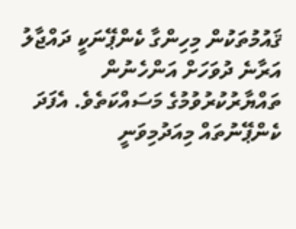ޤައުމުތަކުން މިހިންގާ ކެންޕޭނަކީ ދައްޖާލު އަރާނެ ދުވަހަށް އަންހެނުން ތައްޔާރުކުރުވުމުގެ މަސައްކަތެވެ. އެފަދަ ކެންޕޭނުތައް މިއަދުމިވަނީ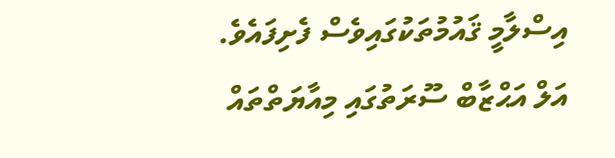އިސްލާމީ ޤައުމުތަކުގައިވެސް ފެށިފައެވެ.
އަލް އަޙްޒާބް ސޫރަތުގައި މިއާޔަތްތައް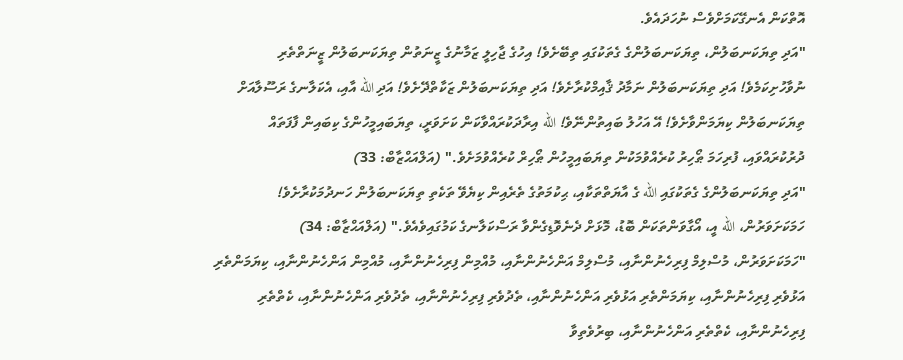އޮތްކަން އެނގޭކަމަށްވެސް ނުހަދައެވެ.
"އަދި ތިޔަކަނބަލުން، ތިޔަކަނބަލުންގެ ގެތަކުގައި ތިބޭށެވެ! އިހުގެ ޖާހިލީ ޒަމާނުގެ ޒީނަތުން ތިޔަކަނބަލުން ޒީނަތްތެރި ނުވާހުށިކަމެވެ! އަދި ތިޔަކަނބަލުން ނަމާދު ޤާއިމްކުރާށެވެ! އަދި ތިޔަކަނބަލުން ޒަކާތްދޭށެވެ! އަދި الله އާއި، އެކަލާނގެ ރަސޫލާއަށް ތިޔަކަނބަލުން ކިޔަމަންވާށެވެ! އޭ އަހުލު ބައިތުންނޭވެ! الله އިރާދަކުރައްވާކަން ކަށަވަރީ، ތިޔަބައިމީހުންގެ ކިބައިން ފާފަތައް ދުރުކުރައްވައި، ފުރިހަމަ ޠޯހިރު ކުރެއްވުމަކުން ތިޔަބައިމީހުން ޠޯހިރް ކުރެއްވުމަށެވެ." (އަލްއަޙްޒާބް: 33)
"އަދި ތިޔަކަނބަލުންގެ ގެތަކުގައި الله ގެ އާޔަތްތަކާއި، ޙިކުމަތުގެ ތެރެއިން ކިޔެވޭ ތަކެތި ތިޔަކަނބަލުން ހަނދުމަކުރާށެވެ! ހަމަކަށަވަރުން، الله އީ، އޯގާވަންތަކަން ބޮޑު، މޮޅަށް ދެނެވޮޑިގެންވާ ރަސްކަލާނގެ ކަމުގައިވެއެވެ." (އަލްއަޙްޒާބް: 34)
"ހަމަކަށަވަރުން، މުސްލިމް ފިރިހެނުންނާއި، މުސްލިމް އަންހެނުންނާއި، މުއްމިން ފިރިހެނުންނާއި، މުއްމިން އަންހެނުންނާއި، ކިޔަމަންތެރި އަޅުވެރި ފިރިހެނުންނާއި، ކިޔަމަންތެރި އަޅުވެރި އަންހެނުންނާއި، ތެދުވެރި ފިރިހެނުންނާއި، ތެދުވެރި އަންހެނުންނާއި، ކެތްތެރި ފިރިހެނުންނާއި، ކެތްތެރި އަންހެނުންނާއި، ބިރުވެތިވާ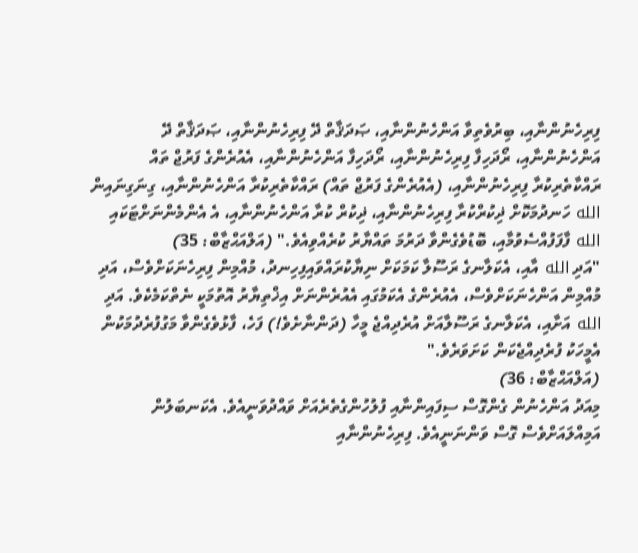ފިރިހެނުންނާއި، ބިރުވެތިވާ އަންހެނުންނާއި، ޞަދަޤާތް ދޭ ފިރިހެނުންނާއި، ޞަދަޤާތް ދޭ އަންހެނުންނާއި، ރޯދަހިފާ ފިރިހެނުންނާއި، ރޯދަހިފާ އަންހެނުންނާއި، އެއުރެންގެ ފަރުޖް ތައް ރައްކާތެރިކުރާ ފިރިހެނުންނާއި، (އެއުރެންގެ ފަރުޖް ތައް) ރައްކާތެރިކުރާ އަންހެނުންނާއި، ގިނަގިނައިން الله ހަނދުމަކޮށް ޛިކުރްކުރާ ފިރިހެނުންނާއި، ޛިކުރް ކުރާ އަންހެނުންނާއި، އެ އެންމެންނަށްޓަކައި الله ފާފަފުއްސެވުމާއި، ބޮޑުވެގެންވާ ދަރުމަ ތައްޔާރު ކުރެއްވިއެވެ." (އަލްއަޙްޒާބް: 35)
"އަދި الله އާއި، އެކަލާނގެ ރަސޫލާ ކަމަކަށް ނިޔާކުރައްވައިފިހިނދު، މުއްމިން ފިރިހެނަކަށްވެސް، އަދި މުއްމިން އަންހެނަކަށްވެސް، އެއުރެންގެ އެކަމުގައި އެއުރެންނަށް އިޚްތިޔާރު އޮތުމަކީ ނެތްކަމެކެވެ. އަދި الله އަށާއި، އެކަލާނގެ ރަސޫލާއަށް އުރެދިއްޖެ މީހާ (ދަންނާށެވެ!) ފަހެ، ފާޅުވެގެންވާ މަގުފުރެދުމަކުން އެމީހަކު ފުރެދިއްޖެކަން ކަށަވަރެވެ."
(އަލްއަޙްޒާބް: 36)
މިއަދު އަންހެނުން ގެންގޮސް ސިފައިންނާއި ފުލުހުންގެތެރެއަށް ވައްދުވަނީއެވެ. އެކަނބަލުން އަމިއްލައަށްވެސް ގޮސް ވަންނަނީއެވެ. ފިރިހެނުންނާއި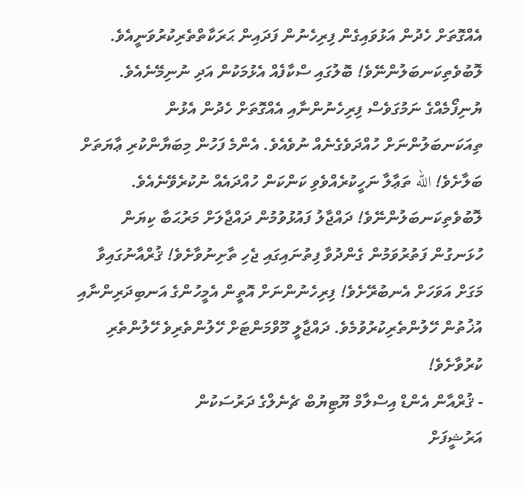އެއްގޮތަށް ހެދުން އަޅުވައިގެން ފިރިހެނުން ފަދައިން ޙަރަކާތްތެރިކުރުވަނީއެވެ. ލޮބުވެތިކަނބަލުންނޭވެ! ބޮލުގައި ސްކާފެއް އެޅުމަކުން އަދި ނުނިމޭނެއެވެ. ޔުނިފޯމެއްގެ ނަމުގަވެސް ފިރިހެނުންނާއި އެއްގޮތަށް ހެދުން އެޅުން ތިއަކަނބަލުންނަށް ހުއްދަވެގެނެއް ނުވެއެވެ. އެންމެ ފަހުން މިބަޔާންކުރި ޢާޔަތަށް ބަލާށެވެ! الله ތަޢާލާ ނަހީކުރެއްވެވި ކަންކަން ހުއްދައެއް ނުކުރެވޭނެއެވެ.
ލޮބުވެތިކަނބަލުންނޭވެ! ދައްޖާލު ފައުޅުވުމުން ދައްޖާލަށް މަރުޙަބާ ކިޔަން ހުޅަނގުން ފަތުރުވަމުން ގެންދުވާ ފިތުނައިގައި ޖެހި ތާށިނުވާށެވެ! ޤުރްއާނުގައިވާ މަގަށް އަވަހަށް އެނބުރޭށެވެ! ފިރިހެނުންނަށް އޮތީން އެމީހުންގެ އަނބިދަރިންނާއި އުޚުތުން ހޭލުންތެރިކުރުވުމެވެ. ދައްޖާލީ މޫވްމަންޓަށް ހޭލުންތެރިވެ ހޭލުންތެރި ކުރުވާށެވެ!
- ޤުރްއާން އެންޑް އިސްލާމް ޔޫޓިޔުބް ޗެނެލްގެ ދަރުސަކުން
އަރުޝީފަށް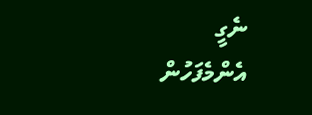ނެގީ
އެންމެފަހުން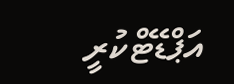އަޕްޑޭޓްކުރީ